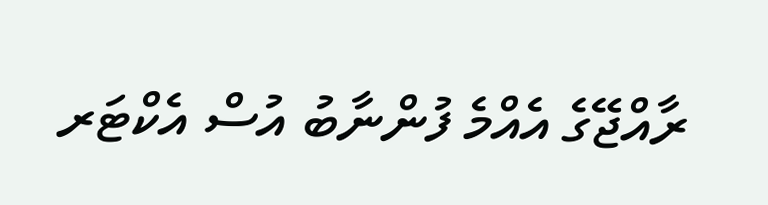ރާއްޖޭގެ އެއްމެ ފުންނާބު އުސް އެކްޓަރ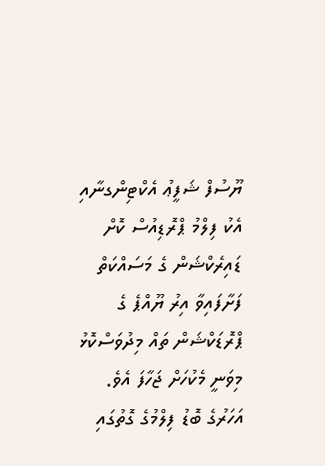ޔޫސުފް ޝަފީޢު އެކްޓިންގނާއި އެކު ފިލްމު ޕްރޮޑިއުސް ކޮށް ޑައިރެކްޝަން ގެ މަސައްކަތް ފަށާފައިވާ އިރު ޔޫއްޕެ ގެ ޕްރޮޑަކްޝަން ތައް މިދުވަސްކޮޅު މިވަނީ މެކުހަށް ޖަހާފަ އެވެ.
އަހަރުގެ ބޮޑު ފިލްމުގެ ގޮތުގައި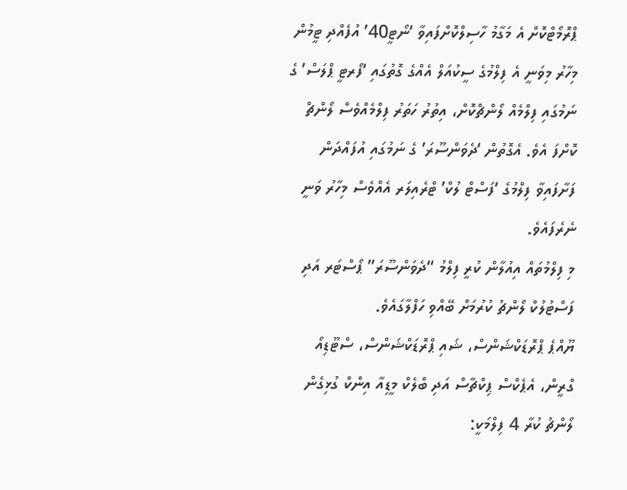ޕްރޮމޯޓްކޮށް އެ މަގާމު ހާސިލްކޮށްފައިވާ ‘ނޯޓީ40’ އުފެއްދި ޓީމުން މިހާރު މިވަނީ އެ ފިލްމުގެ ސީކުއަލް އެއްގެ ގޮތުގައި ‘ފޯރޓީ ޕްލަސް’ ގެ ނަމުގައި ފިލްމެއް ލޯންޗްކޮށް، އިތުރު ހަތަރު ފިލްމެއްވެސް ލޯންޗް ކޮށްފަ އެވެ. އެގޮތުން ‘ދެވަންސޫރަ’ ގެ ނަމުގައި އުފައްދަން ފަށާފައިވާ ފިލްމުގެ ‘ފަސްޓް ލުކް’ ޓްރެއިލަރ އެއްވެސް މިހާރު ވަނީ ނެރެފައެވެ.
މި ފިލްމުތައް އިއުލާން ކުރީ ފިލްމު “ދެވަންސޫރަ” ޕޯސްޓަރ އަދި ފަސްޓުލުކް ލޯންޗު ކުރުމަށް ބޭއްވި ހަފްލާގައެވެ.
ޔޫއްޕެ ޕްރޮޑަކްޝަންސް، ޝައި ޕްރޮޑަކްޝަންސް، ސްޓޫޑިއޯ ގްރީން، އެޕެކްސް ޕިކްޗާސް އަދި ބްލެކް މީޑިއާ އިންކް ގުޅިގެން ލޯންޗު ކުރާ 4 ފިލްމަކީ: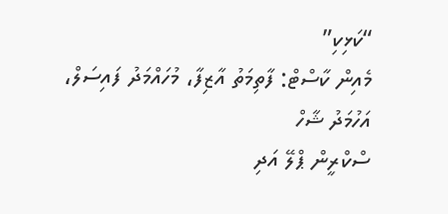“ކަޅިކި”
މެއިން ކާސްޓް: ފާތިމަތު އާޒިފާ، މުހައްމަދު ފައިސަލް، އަހުމަދު ޝާހް
ސްކްރީން ޕްލޭ އަދި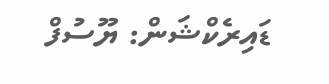ޑައިރެކްޝަން: ޔޫސުފް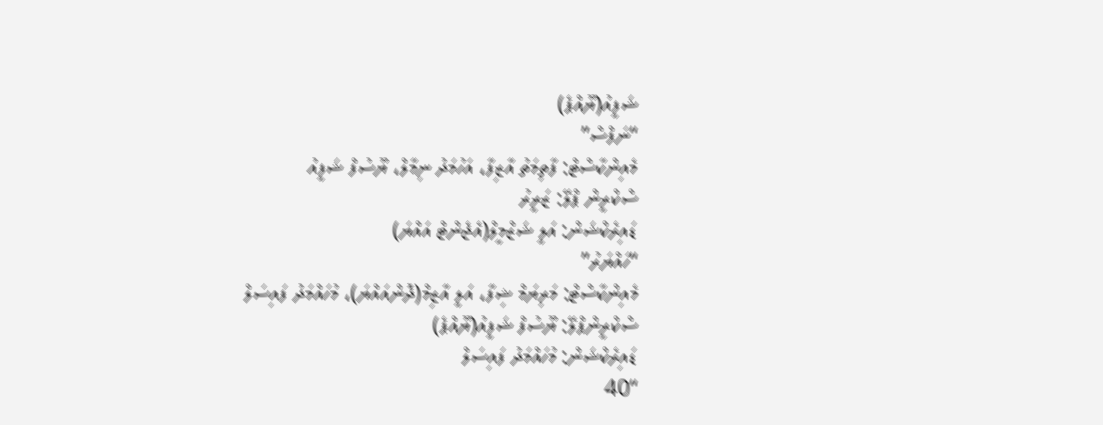ޝަފީއު(ޔޫއްޕެ)
“ނަފްސް”
މެއިންކާސްޓް: ފާތިމަތު އާޒިފާ، އަހުމަދު ނިމާލް، ޔޫސުފް ޝަފީއު
ސްކްރީން ޕްލޭ: ޒަރީރު
ޑައިރެކްޝަން: އަލީ ޝަޒްމީލް(އެޖެންޓް އައްޔަ)
“ހައްޔަރު”
މެއިންކާސްޓް: މަރިޔަމް ޝިފާ، އަލީ އާޒިމް(ދޮންއައްޔަ)، މުހައްމަދު ފައިސަލް
ސްކްރީންޕްލޭ: ޔޫސުފް ޝަފީއު(ޔޫއްޕެ)
ޑައިރެކްޝަން: މުހައްމަދު ފައިސަލް
“40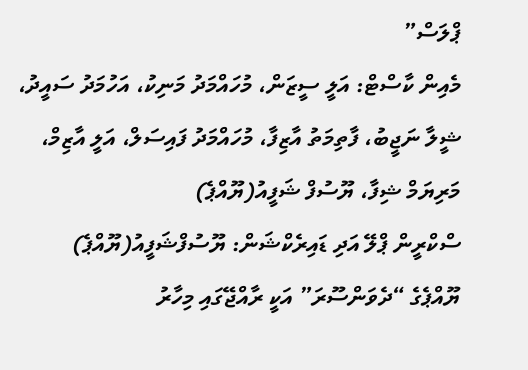ޕްލަސް”
މެއިން ކާސްޓް: އަލީ ސީޒަން، މުހައްމަދު މަނިކު، އަހުމަދު ސައީދު، ޝީލާ ނަޖީބު، ފާތިމަތު އާޒިފާ، މުހައްމަދު ފައިސަލް، އަލީ އާޒިމް، މަރިޔަމް ޝިފާ، ޔޫސުފް ޝަފީއު(ޔޫއްޕެ)
ސްކްރީން ޕްލޭ އަދި ޑައިރެކްޝަން: ޔޫސުފްޝަފީއު(ޔޫއްޕެ)
ޔޫއްޕެގެ “ދެވަންސޫރަ” އަކީ ރާއްޖޭގައި މިހާރު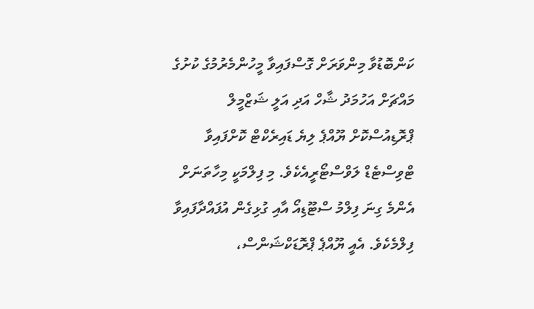ކަންބޮޑުވާ މިންވަރަށް ގޮސްފައިވާ މީހުންމެރުމުގެ ކުށުގެ މައްޗަށް އަހުމަދު ޝާހް އަދި އަލީ ޝަޒްމީލް ޕްރޮޑިއުސްކޮށް ޔޫއްޕެ ލިޔެ ޑައިރެކްޓް ކޮށްފައިވާ ޓްވިސްޓެޑް ލަވްސްޓޯރީއެކެވެ. މި ފިލްމަކީ މިހާތަނަށް އެންމެ ގިނަ ފިލްމު ސްޓޫޑިއޯ އާއި ގުޅިގެން އުފައްދާފައިވާ ފިލްމެކެވެ. އެއީ ޔޫއްޕެ ޕްރޮޑަކްޝަންސް،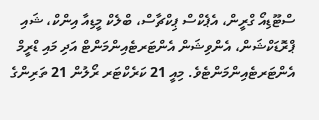ސްޓޫޑިއޯ ގްރީން، އެޕެކްސް ޕިކްޗާސް، ބްލެކް މީޑިއާ އިންކް، ޝައި ޕްރޮޑަކްޝަން، އެންވިޝަން އެންޓަރޓެއިންމަންޓް އަދި މައި ޑްރީމް އެންޓަރޓެއިންމަންޓެވެ. މިއީ 21 ކަރެކްޓަރ ރޯލުން 21 ތަރިންގެ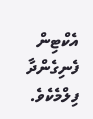އެކްޓިން ފެނިގެންދާ ފިލްމެކެވެ.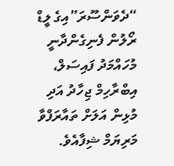“ދެވަންސޫރަ”އިގެ ލީޑް ރޯލުން ފެނިގެންދާނީ މުހައްމަދު ފައިސަލް، އިބްރާހިމް ޖިހާދު އަދި މުޅިން އަލަށް ތައާރަފްވާ މަރިޔަމް ޝިފާއެވެ.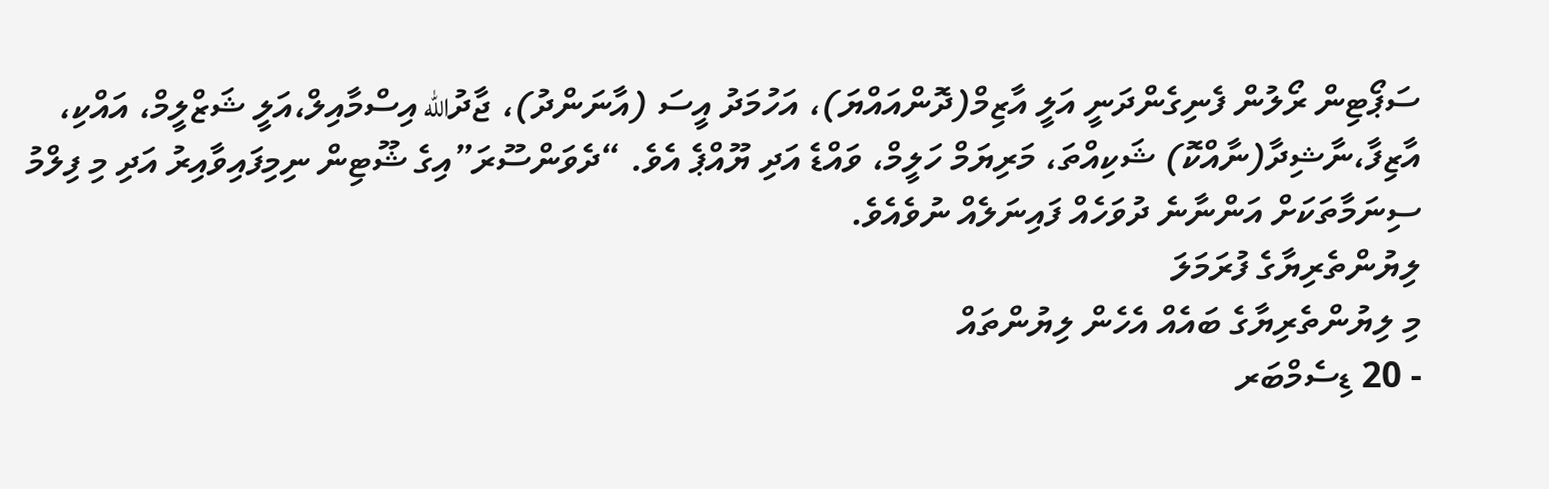ސަޕޯޓިން ރޯލުން ފެނިގެންދަނީ އަލީ އާޒިމް(ދޮންއައްޔަ)، އަހުމަދު އީސަ (އާނަންދު)، ޖާދުالله އިސްމާއިލް،އަލީ ޝަޒްލީމް، އައްކި، އާޒިފާ،ނާޝިދާ(ނާއްކޮ) ޝަކިއްތަ، މަރިޔަމް ހަލީމް، ވައްޑެ އަދި ޔޫއްޕެ އެވެ. “ދެވަންސޫރަ”އިގެ ޝޫޓިން ނިމިފައިވާއިރު އަދި މި ފިލްމު ސިނަމާތަކަށް އަންނާނެ ދުވަހެއް ފައިނަލެއް ނުވެއެވެ.
ލިޔުންތެރިޔާގެ ފުރަމަލަ
މި ލިޔުންތެރިޔާގެ ބައެއް އެހެން ލިޔުންތައް
- 20 ޑިސެމްބަރ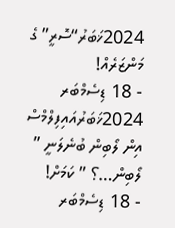2024ޚަބަރު“ސޮރީ” ގެ މަންޒަރެއް!
- 18 ޑިސެމްބަރ 2024ޚަބަރުއައިފިލްމްސް އިން ލޯބިން ބުނެލަނީ ” ލޯބިން…؟ ” ކަމަށް!
- 18 ޑިސެމްބަރ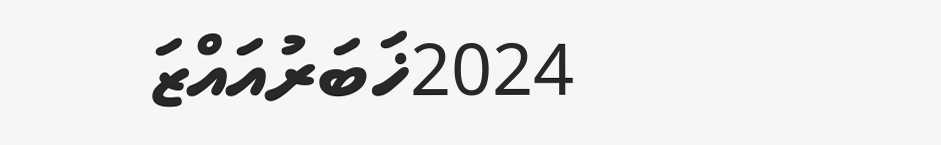2024ޚަބަރުއައްޒަ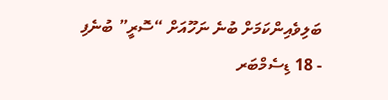ބަލިވެއިންކަމަށް ބުނެ ނަހޫއަށް “ސޮރީ” ބުނެފި
- 18 ޑިސެމްބަރ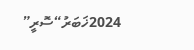2024ޚަބަރު“ސޮރީ”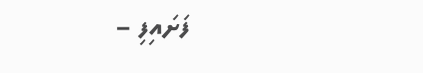ފަށައިފި –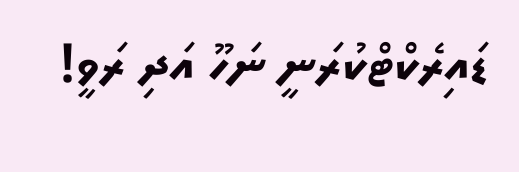ޑައިރެކްޓްކުރަނީ ނަހޫ އަދި ރަވީ!